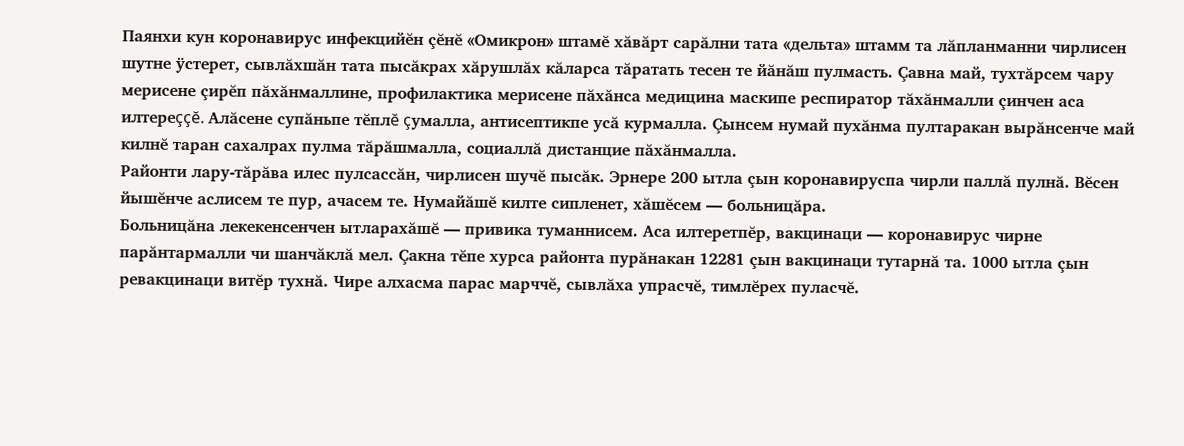Паянхи кун коронавирус инфекцийĕн çĕнĕ «Омикрон» штамĕ хăвăрт сарăлни тата «дельта» штамм та лăпланманни чирлисен шутне ÿстерет, сывлăхшăн тата пысăкрах хăрушлăх кăларса тăратать тесен те йăнăш пулмасть. Çавна май, тухтăрсем чару мерисене çирĕп пăхăнмаллине, профилактика мерисене пăхăнса медицина маскипе респиратор тăхăнмалли çинчен аса илтереççĕ. Алăсене супăньпе тĕплĕ çумалла, антисептикпе усă курмалла. Çынсем нумай пухăнма пултаракан вырăнсенче май килнĕ таран сахалрах пулма тăрăшмалла, социаллă дистанцие пăхăнмалла.
Районти лару-тăрăва илес пулсассăн, чирлисен шучĕ пысăк. Эрнере 200 ытла çын коронавируспа чирли паллă пулнă. Вĕсен йышĕнче аслисем те пур, ачасем те. Нумайăшĕ килте сипленет, хăшĕсем — больницăра.
Больницăна лекекенсенчен ытларахăшĕ — привика туманнисем. Аса илтеретпĕр, вакцинаци — коронавирус чирне парăнтармалли чи шанчăклă мел. Çакна тĕпе хурса районта пурăнакан 12281 çын вакцинаци тутарнă та. 1000 ытла çын ревакцинаци витĕр тухнă. Чире алхасма парас марччĕ, сывлăха упрасчĕ, тимлĕрех пуласчĕ.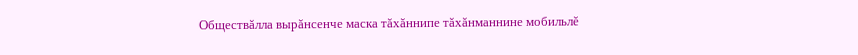Обществăлла вырăнсенче маска тăхăннипе тăхăнманнине мобильлĕ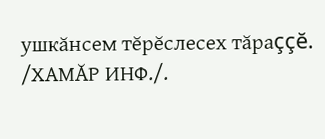ушкăнсем тĕрĕслесех тăраççĕ.
/ХАМĂР ИНФ./.